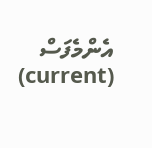އެންމެފަސް (current)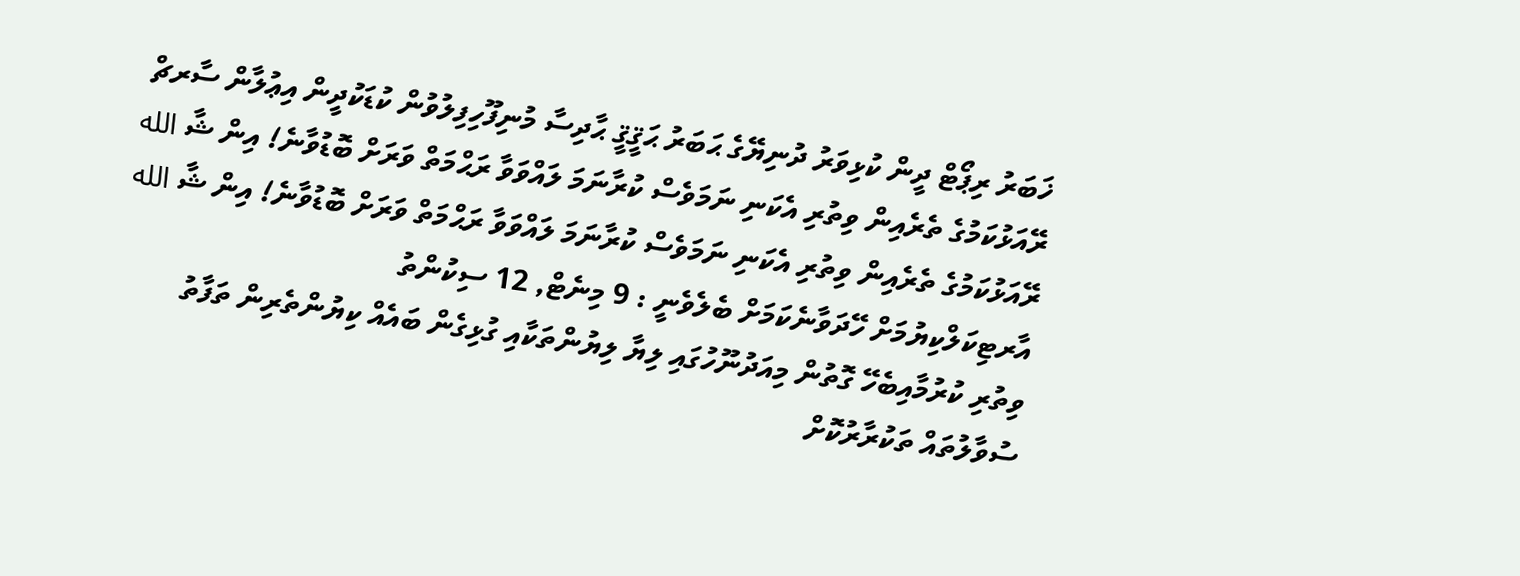ޚަބަރު ރިޕޯޓް ދީން ކުޅިވަރު ދުނިޔޭގެ ޙަބަރު ޙަޤީޤީ ޙާދިސާ މުނިފޫހިފިލުވުން ކުޑަކުދީން އިޢުލާން ސާރޗް
ރޭއަޅުކަމުގެ ތެރެއިން ވިތުރި އެކަނި ނަމަވެސް ކުރާނަމަ ލައްވަވާ ރަޙްމަތް ވަރަށް ބޮޑުވާނެ! އިން ޝާ الله
ރޭއަޅުކަމުގެ ތެރެއިން ވިތުރި އެކަނި ނަމަވެސް ކުރާނަމަ ލައްވަވާ ރަޙްމަތް ވަރަށް ބޮޑުވާނެ! އިން ޝާ الله
އާރޓިކަލްކިޔުމަށް ހޭދަވާނެކަމަށް ބެލެވެނީ : 9 މިނެޓް, 12 ސިކުންތު
ވިތުރި ކުރުމާއިބެހޭ ގޮތުން މިއަދުނޫހުގައި ލިޔާ ލިޔުންތަކާއި ގުޅިގެން ބައެއް ކިޔުންތެރިން ތަފާތު ސުވާލުތައް ތަކުރާރުކޮށް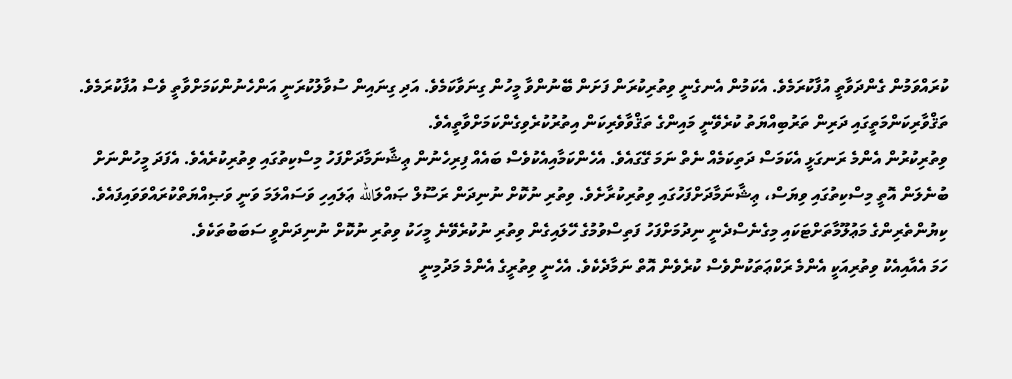ކުރައްވަމުން ގެންދަވާތީ އުފާކުރަމެވެ. އެކަމުން އެނގެނީ ވިތުރިކުރަން ފަށަން ބޭނުންވާ މީހުން ގިނަވާކަމެވެ. އަދި ގިނައިން ސުވާލުކުރަނީ އަންހެނުންކަމަށްވާތީ ވެސް އުފާކުރަމެވެ. ތަޤްވާރިކަންމަތީގައި ދަރިން ތަރުބިއްޔަތު ކުރެވޭނީ މައިންގެ ތަޤްވާވެރިކަން އިތުރުކުރެވިގެންކަމަށްވާތީއެވެ.
ވިތުރިކުރުން އެންމެ ރަނގަޅީ އެކަމަސް ދަތިކަމެއް ނެތް ނަމަ ގޭގައެވެ. އެހެންކަމާއިއެކުވެސް ބައެއް ފިރިހެނުން ޢިޝާނަމާދަށްފަހު މިސްކިތުގައި ވިތުރިކުރެއެވެ. އެފަދަ މީހުންނަށް ބުނެލަން އޮތީ މިސްކިތުގައި ވިޔަސް، ޢިޝާނަމާދަށްފަހުގައި ވިތުރިކުރާށެވެ. ވިތުރި ނުކޮށް ނުނިދަން ރަސޫލް ޞައްލަالله ޢަލައިހި ވަސައްލަމަ ވަނީ ވަޞިއްޔަތްކުރައްވަވައިފައެވެ.
ކިޔުންތެރިންގެ މަޢުލޫމާތަށްޓަކައި މިގެނެސްދެނީ ނިދުމަށްފަހު ފަތިސްވުމުގެ ހޭލައިގެން ވިތުރި ނުކުރެވޭނެ މީހަކު ވިތުރި ނުކޮށް ނުނިދަންވީ ސަބަބުތަކެވެ.
ހަމަ އެއާއިއެކު ވިތުރިއަކީ އެންމެ ރަކްޢަތަކުންވެސް ކުރެވެން އޮތް ނަމާދެކެވެ. އެހެނީ ވިތުރީގެ އެންމެ މަދުމިނީ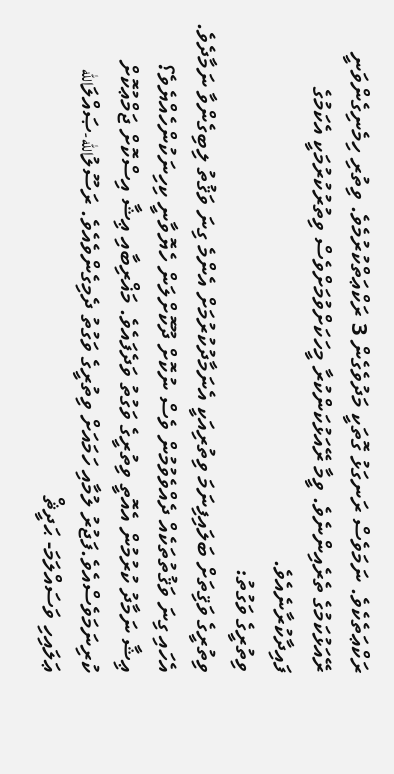ރަކްޢަތެކެވެ. ނަމަވެސް ރަނގަޅު ގޮތަކީ މަދުވެގެން 3 ރަކްޢަތްކުރުމެވެ. ވިތުރި ހިމެނިގެންވަނީ ރޭއަޅުކަމުގެ ތެރެއިންނެވެ. ވީމާ ރޭއަޅުކަންކުރާ މީހަކަށްވުމަށްވެސް ވިތުރުކުރުމަކީ އެކަމުގެ ފައިދާކުރާނެއެވެ.
ވިތުރީގެ ވަގުތު:
ވިތުރީގެ ވަޤިތަށް ބަލައިފިނަމަ ވިތުރިއަކީ އެނަމާދުކުރުމަށް އެންމެ ގިނަ ވަޤުތު ލިބިގެންވާ ނަމާދެވެ. އެހައި ގިނަ ވަޤުތުތަކެއް ދެއްވެވުމުން ވެސް ނުކޮށް ދޫކޮށްލަން ހެޔޮވާނީ ކިހިނަކުންހެއްޔެވެ؟
ޢިޝާ ނަމާދު ކުރުމުން އެއޮތީ ވިތުރީގެ ވަގުތު ވަދެފައެވެ. މަޣްރިބާއި ޢިޝާ އިސްކޮށް ޖަމްޢުކޮށް ކުރިނަމަވެސްއެވެ.ފަޖުރު ލުމާއި ހަމައަށް ވިތުރީގެ ވަގުތު ދެމިގެންވެއެވެ. ރަސޫލުالله-ޞައްލަالله ޢަލައިހި ވަސައްލަމަ- ޙަދީޘް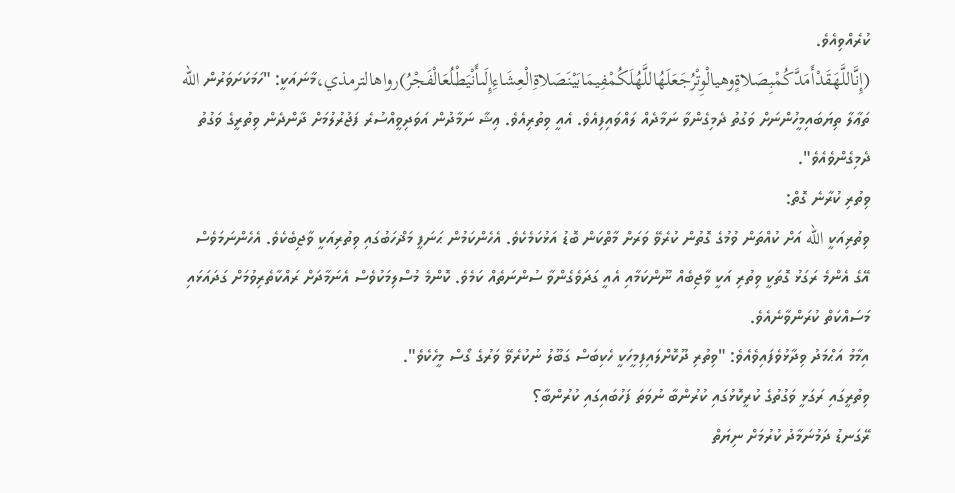ކުރެއްވިއެވެ.
(إِنَّاللَّهَقَدْأَمَدَّكُمْبِصَلاةٍوهيالْوِتْرُجَعَلَهُاللَّهُلَكُمْفِيمَابَيْنَصَلاةِالْعِشَاءِإِلَىأَنْيَطْلُعَالْفَجْرُ)رواهالترمذي،މާނައަކީ: "ހަމަކަށަވަރުން الله ތަޢާލާ ތިޔަބައިމީހުންނަށް ވަގުތު ދެމިގެންވާ ނަމާދެއް ލައްވައިފިއެވެ. އެއީ ވިތުރިއެވެ. ޢިޝާ ނަމާދުން އަވަދިވީއްސުރެ ފަޖުރުލުމަށް ދާންދެން ވިތުރީގެ ވަގުތު ދެމިގެންވެއެވެ".
ވިތުރި ކުރާނެ ގޮތް:
ވިތުރިއަކީ الله އަށް ކުއްތަން ވުމުގެ ގޮތުން ކުރެވޭ ވަރަށް މާތްކަން ބޮޑު އަޅުކަމެކެވެ. އެހެންކަމުން ޙަނަފީ މަޛްހަބުގައި ވިތުރިއަކީ ވާޖިބެކެވެ. އެހެންނަމަވެސް އޭގެ އެންމެ ރަގަޅު ގޮތަކީ ވިތުރި އަކީ ވާޖިބެއް ނޫންކަމާއި އެއީ ގަދަވެގެންވާ ސުންނަތެއް ކަމެވެ. ކޮންމެ މުސްލިމަކުވެސް އެނަމާދަށް ރައްކާތެރިވުމަށް ގަދައަޅައި މަސައްކަތް ކުރަންވާނެއެވެ.
އިމާމު އަޙްމަދު ވިދާޅުވެފައިވެއެވެ: "ވިތުރި ދޫކޮށްލައިފިމީހަކީ ހެކިބަސް ގަބޫލު ނުކުރެވޭ ވަރުގެ ގޯސް މީހެކެވެ".
ވިތުރީގައި ރަގަޅީ ވަގުތުގެ ކުރީކޮޅުގައި ކުރުންބާ ނުވަތަ ފަހުބައިގައި ކުރުންބާ؟
ރޭގަނޑު ދަމުނަމާދު ކުރުމަށް ނިޔަތް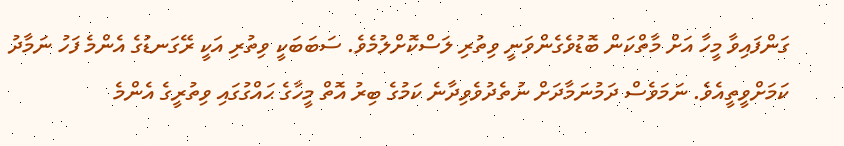ގަންފައިވާ މީހާ އަށް މާތްކަން ބޮޑުވެގެންވަނީ ވިތުރި ލަސްކޮށްލުމެވެ. ސަބަބަކީ ވިތުރި އަކީ ރޭގަނޑުގެ އެންމެ ފަހު ނަމާދު ކަމަށްވީތީއެވެ. ނަމަވެސް ދަމުނަމާދަށް ނުތެދުވެވިދާނެ ކަމުގެ ބިރު އޮތް މީހާގެ ޙައްގުގައި ވިތުރީގެ އެންމެ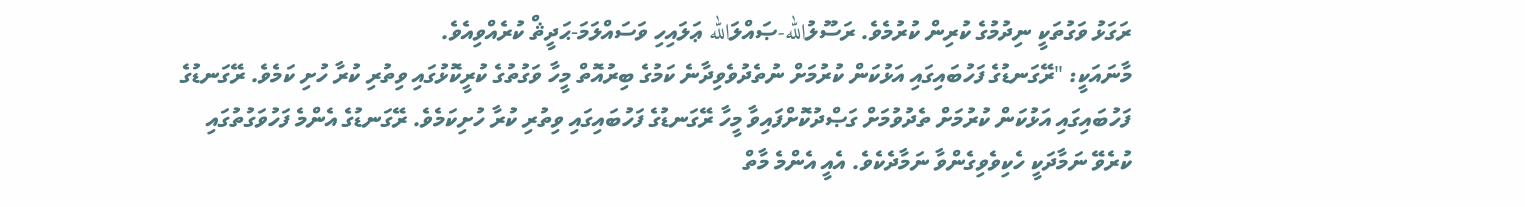ރަގަޅު ވަގުތަކީ ނިދުމުގެ ކުރިން ކުރުމެވެ. ރަސޫލުالله-ޞައްލަالله ޢަލައިހި ވަސައްލަމަ-ޙަދީޘް ކުރެއްވިއެވެ.
މާނައަކީ: "ރޭގަނޑުގެ ފަހުބައިގައި އަޅުކަން ކުރުމަށް ނުތެދުވެވިދާނެ ކަމުގެ ބިރުއޮތް މީހާ ވަގުތުގެ ކުރީކޮޅުގައި ވިތުރި ކުރާ ހުށި ކަމެވެ. ރޭގަނޑުގެ ފަހުބައިގައި އަޅުކަން ކުރުމަށް ތެދުވުމަށް ގަޞްދުކޮށްފައިވާ މީހާ ރޭގަނޑުގެ ފަހުބައިގައި ވިތުރި ކުރާ ހުށިކަމެވެ. ރޭގަނޑުގެ އެންމެ ފަހުވަގުތުގައި ކުރެވޭ ނަމާދަކީ ހެކިވެވިގެންވާ ނަމާދެކެވެ. އެއީ އެންމެ މާތް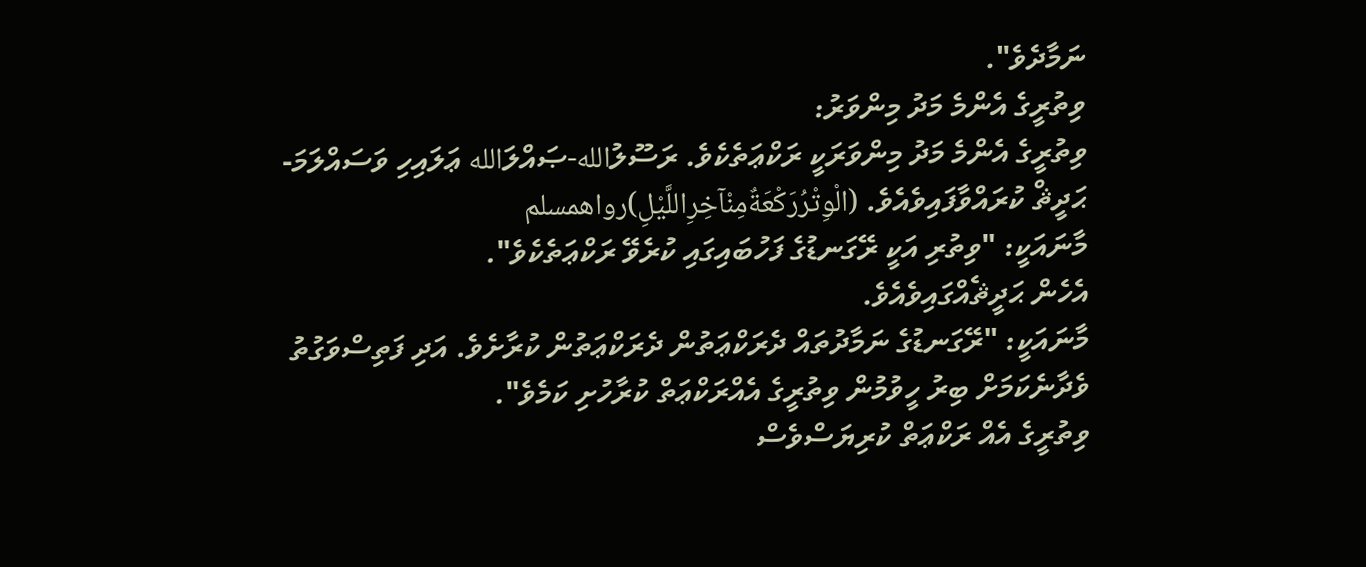ނަމާދެވެ".
ވިތުރީގެ އެންމެ މަދު މިންވަރު:
ވިތުރީގެ އެންމެ މަދު މިންވަރަކީ ރަކްޢަތެކެވެ. ރަސޫލުالله-ޞައްލަالله ޢަލައިހި ވަސައްލަމަ- ޙަދީޘް ކުރައްވާފައިވެއެވެ. (الْوِتْرُرَكْعَةٌمِنْآخِرِاللَّيْلِ)رواهمسلم
މާނައަކީ: "ވިތުރި އަކީ ރޭގަނޑުގެ ފަހުބައިގައި ކުރެވޭ ރަކްޢަތެކެވެ".
އެހެން ޙަދީޘެއްގައިވެއެވެ.
މާނައަކީ: "ރޭގަނޑުގެ ނަމާދުތައް ދެރަކްޢަތުން ދެރަކްޢަތުން ކުރާށެވެ. އަދި ފަތިސްވަގުތު ވެދާނެކަމަށް ބިރު ހީވުމުން ވިތުރީގެ އެއްރަކްޢަތް ކުރާހުށި ކަމެވެ".
ވިތުރީގެ އެއް ރަކްޢަތް ކުރިޔަސްވެސް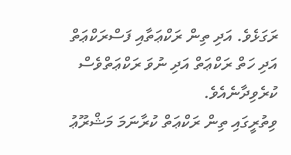ރަގަޅެވެ. އަދި ތިން ރަކްޢަތާއި ފަސްރަކްޢަތް އަދި ހަތް ރަކްޢަތް އަދި ނުވަ ރަކްޢަތްވެސް ކުރެވިދާނެއެވެ.
ވިތުރީގައި ތިން ރަކްޢަތް ކުރާނަމަ މަޝްރޫޢު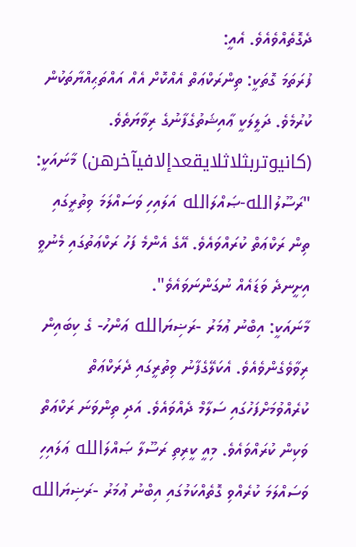ދެގޮތެއްވެއެވެ. އެއީ:
ފުރަތަމަ ގޮތަކީ: ތިންރަކްޢަތް އެއްކޮށް އެއް އައްތަޙިއްޔާތަކުން ކުރުމެވެ. ދަލީލަކީ ޢާއިޝަތުގެފާނުގެ ރިވާޔަތެވެ. (كانيوتربثلاثلايقعدإلافيآخرهن) މާނައަކީ: "ރަސޫލުالله-ޞައްލަالله އަލައިހި ވަސައްލަމަ ވިތުރީގައި ތިން ރަކްޢަތް ކުރައްވައެވެ. އޭގެ އެންމެ ފަހު ރަކްޢަތުގައި މެނުވީ އިށީނދެ ވަޑައެއް ނުގަންނަވައެވެ".
މާނައަކީ: އިބްނު ޢުމަރު -ރަޟިޔަالله ޢަންހު- ގެ ކިބައިން ރިވާވެގެންވެއެވެ. އެކަލޭގެފާނު ވިތުރީގައި ދެރަކްޢަތް ކުރެއްވުމަށްފަހުގައި ސަލާމް ދެއްވައެވެ. އަދި ތިންވަނަ ރަކްޢަތް ވަކިން ކުރައްވައެވެ. މިއީ ކީރިތި ރަސޫލާ ޞައްލަالله ޢަލައިހި ވަސައްލަމަ ކުރެއްވި ގޮތެއްކަމުގައި އިބްނު ޢުމަރު -ރަޟިޔަالله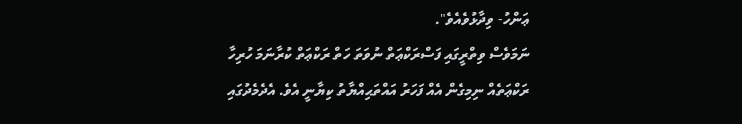ޢަންހު- ވިދާޅުވެއެވެ".
ނަމަވެސް ވިތްރީގައި ފަސްރަކްޢަތް ނުވަތަ ހަތް ރަކްޢަތް ކުރާނަމަ ހުރިހާ ރަކްޢަތެއް ނިމިގެން އެއް ފަހަރު އައްތަޙިއްޔާތު ކިޔާނީ އެވެ. އެދެމެދުގައި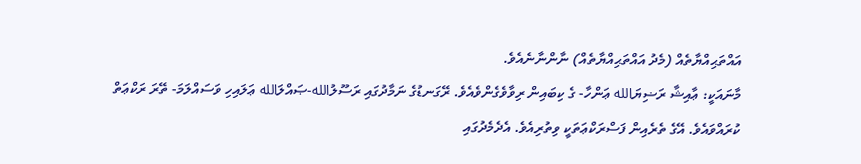އައްތަޙިއްޔާތެއް (މެދު އައްތަޙިއްޔާތެއް) ނާންނާނެއެވެ.
މާނައަކީ: ޢާއިޝާ ރަޟިޔަالله ޢަންހާ- ގެ ކިބައިން ރިވާވެގެންވެއެވެ. ރޭގަނޑުގެ ނަމާދުގައި ރަސޫލުالله-ޞައްލަالله ޢަލައިހި ވަސައްލަމަ- ތޭރަ ރަކްޢަތް ކުރައްވައެވެ. އޭގެ ތެރެއިން ފަސްރަކްޢަތަކީ ވިތުރިއެވެ. އެދެމެދުގައި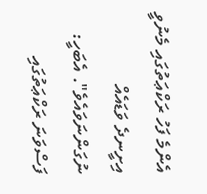އެންމެ ފަހު ރަކްޢަތުގައި މެނުވީ އިށީނދެ ވަޑައެއް ނުގަންނަވައެވެ". އެބަހީ: ފަސްވަނަ ރަކްޢަތުގައި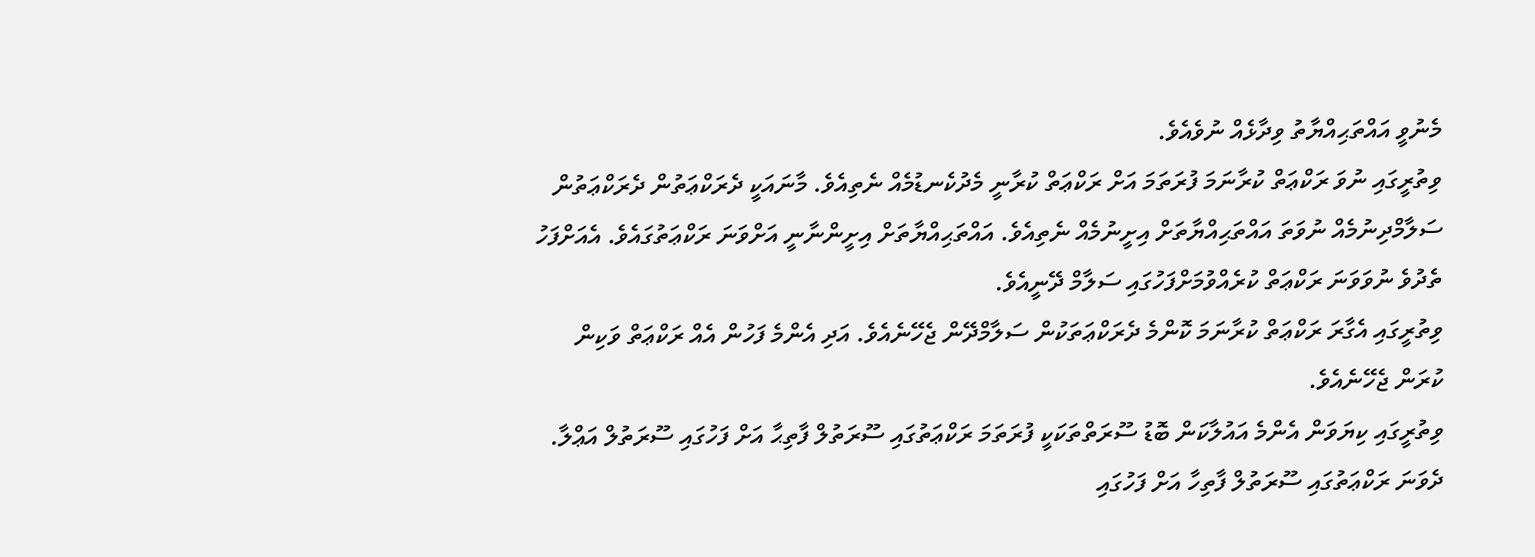މެނުވީ އައްތަޙިއްޔާތު ވިދާޅެއް ނުވެއެވެ.
ވިތުރީގައި ނުވަ ރަކްޢަތް ކުރާނަމަ ފުރަތަމަ އަށް ރަކްޢަތް ކުރާނީ މެދުކެނޑުމެއް ނެތިއެވެ. މާނައަކީ ދެރަކްޢަތުން ދެރަކްޢަތުން ސަލާމްދިނުމެއް ނުވަތަ އައްތަޙިއްޔާތަށް އިށީނުމެއް ނެތިއެވެ. އައްތަޙިއްޔާތަށް އިށީންނާނީ އަށްވަނަ ރަކްޢަތުގައެވެ. އެއަށްފަހު ތެދުވެ ނުވަވަނަ ރަކްޢަތް ކުރެއްވުމަށްފަހުގައި ސަލާމް ދޭނީއެވެ.
ވިތުރީގައި އެގާރަ ރަކްޢަތް ކުރާނަމަ ކޮންމެ ދެރަކްޢަތަކުން ސަލާމްދޭން ޖެހޭނެއެވެ. އަދި އެންމެ ފަހުން އެއް ރަކްޢަތް ވަކިން ކުރަން ޖެހޭނެއެވެ.
ވިތުރީގައި ކިޔަވަން އެންމެ އައުލާކަން ބޮޑު ސޫރަތްތަކަކީ ފުރަތަމަ ރަކްޢަތުގައި ސޫރަތުލް ފާތިޙާ އަށް ފަހުގައި ސޫރަތުލް އަޢްލާ. ދެވަނަ ރަކްޢަތުގައި ސޫރަތުލް ފާތިހާ އަށް ފަހުގައި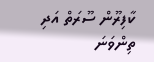ކާފިރޫން ސޫރަތް އަދި ތިންވަނަ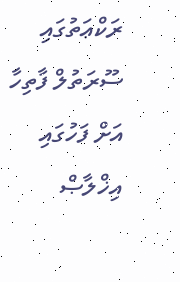ރަކްޢަތުގައި ސޫރަތުލް ފާތިހާ އަށް ފަހުގައި އިޚްލާޞް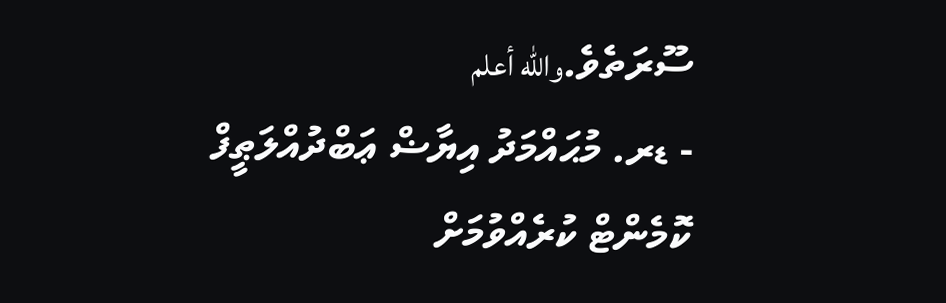ސޫރަތެވެ.والله أعلم
- ޑރ. މުޙައްމަދު އިޔާޟް ޢަބްދުއްލަޠީފް
ކޮމެންޓް ކުރެއްވުމަށް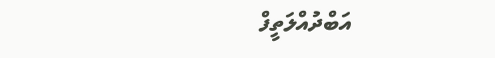އަބްދުއްލަތީފް